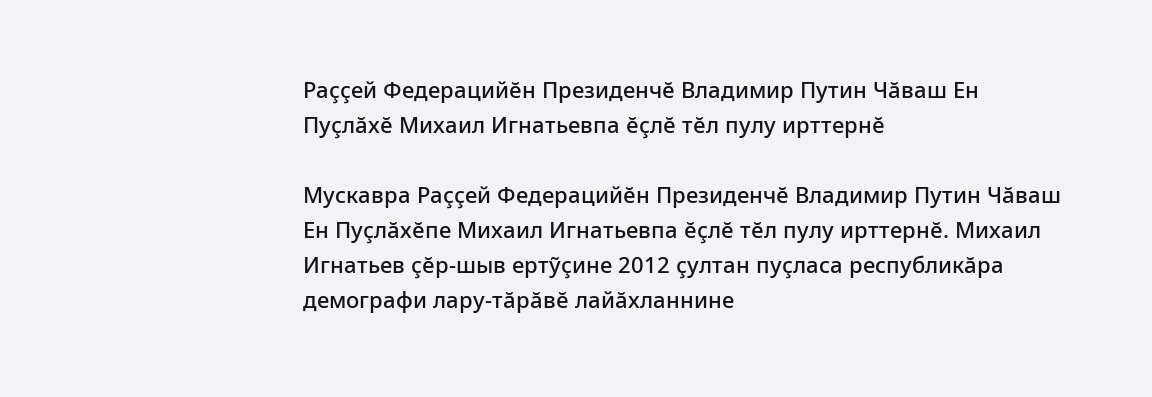Раççей Федерацийĕн Президенчĕ Владимир Путин Чăваш Ен Пуçлăхĕ Михаил Игнатьевпа ĕçлĕ тĕл пулу ирттернĕ

Мускавра Раççей Федерацийĕн Президенчĕ Владимир Путин Чăваш Ен Пуçлăхĕпе Михаил Игнатьевпа ĕçлĕ тĕл пулу ирттернĕ. Михаил Игнатьев çĕр-шыв ертỹçине 2012 çултан пуçласа республикăра демографи лару-тăрăвĕ лайăхланнине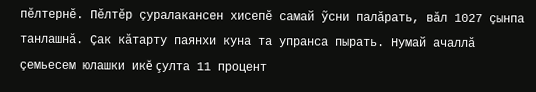пĕлтернĕ. Пĕлтĕр çуралакансен хисепĕ самай ỹсни палăрать, вăл 1027 çынпа танлашнă. Çак кăтарту паянхи куна та упранса пырать. Нумай ачаллă çемьесем юлашки икĕ çулта 11 процент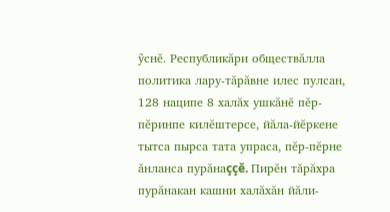ỹснĕ. Республикăри обществăлла политика лару-тăрăвне илес пулсан, 128 наципе 8 халăх ушкăнĕ пĕр-пĕринпе килĕштерсе, йăла-йĕркене тытса пырса тата упраса, пĕр-пĕрне ăнланса пурăнаççĕ. Пирĕн тăрăхра пурăнакан кашни халăхăн йăли-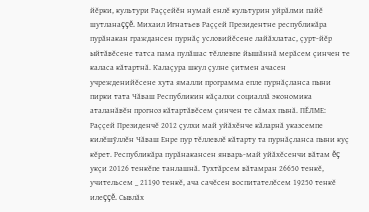йĕрки, культури Раççейĕн нумай енлĕ культурин уйрăлми пайĕ шутланаççĕ. Михаил Игнатьев Раççей Президентне республикăра пурăнакан граждансен пурнăç условийĕсене лайăхлатас, çурт-йĕр ыйтăвĕсене татса пама пулăшас тĕллевпе йышăннă мерăсем çинчен те каласа кăтартнă. Калаçура шкул çулне çитмен ачасен учрежденийĕсене хута ямалли программа епле пурнăçланса пыни пирки тата Чăваш Республикин кăçалхи социаллă экономика аталанăвĕн прогноз кăтартăвĕсем çинчен те сăмах пынă. ПĔЛМЕ: Раççей Президенчĕ 2012 çулхи май уйăхĕнче кăларнă указсемпе килĕшỹллĕн Чăваш Енре пур тĕллевлĕ кăтарту та пурнăçланса пыни куç кĕрет. Республикăра пурăнакансен январь-май уйăхĕсенчи вăтам ĕç укçи 20126 тенкĕпе танлашнă. Тухтăрсем вăтамран 26650 тенкĕ, учительсем _ 21190 тенкĕ, ача сачĕсен воспитателĕсем 19250 тенкĕ илеççĕ. Сывлăх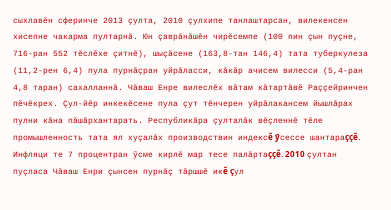сыхлавĕн сферинче 2013 çулта, 2010 çулхипе танлаштарсан, вилекенсен хисепне чакарма пултарнă. Юн çаврăнăшĕн чирĕсемпе (100 пин çын пуçне, 716-ран 552 тĕслĕхе çитнĕ), шыçăсене (163,8-тан 146,4) тата туберкулеза (11,2-рен 6,4) пула пурнăçран уйрăласси, кăкăр ачисем вилесси (5,4-ран 4,8 таран) сахалланнă. Чăваш Енре вилеслĕх вăтам кăтартăвĕ Раççейринчен пĕчĕкрех. Çул-йĕр инкекĕсене пула çут тĕнчерен уйрăлакансем йышлăрах пулни кăна пăшăрхантарать. Республикăра çулталăк вĕçленнĕ тĕле промышленность тата ял хуçалăх производствин индексĕ ỹсессе шантараççĕ. Инфляци те 7 процентран ỹсме кирлĕ мар тесе палăртаççĕ. 2010 çултан пуçласа Чăваш Енри çынсен пурнăç тăршшĕ икĕ çул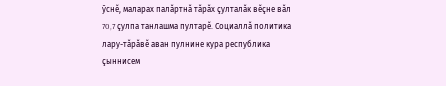ỹснĕ, маларах палăртнă тăрăх çулталăк вĕçне вăл 70,7 çулпа танлашма пултарĕ. Социаллă политика лару-тăрăвĕ аван пулнине кура республика çыннисем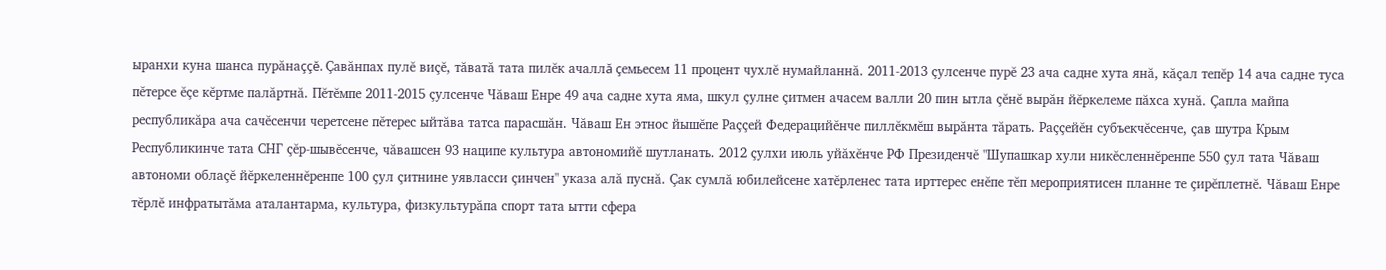ыранхи куна шанса пурăнаççĕ. Çавăнпах пулĕ виçĕ, тăватă тата пилĕк ачаллă çемьесем 11 процент чухлĕ нумайланнă. 2011-2013 çулсенче пурĕ 23 ача садне хута янă, кăçал тепĕр 14 ача садне туса пĕтерсе ĕçе кĕртме палăртнă. Пĕтĕмпе 2011-2015 çулсенче Чăваш Енре 49 ача садне хута яма, шкул çулне çитмен ачасем валли 20 пин ытла çĕнĕ вырăн йĕркелеме пăхса хунă. Çапла майпа республикăра ача сачĕсенчи черетсене пĕтерес ыйтăва татса парасшăн. Чăваш Ен этнос йышĕпе Раççей Федерацийĕнче пиллĕкмĕш вырăнта тăрать. Раççейĕн субъекчĕсенче, çав шутра Крым Республикинче тата СНГ çĕр-шывĕсенче, чăвашсен 93 наципе культура автономийĕ шутланать. 2012 çулхи июль уйăхĕнче РФ Президенчĕ "Шупашкар хули никĕсленнĕренпе 550 çул тата Чăваш автономи облаçĕ йĕркеленнĕренпе 100 çул çитнине уявласси çинчен" указа алă пуснă. Çак сумлă юбилейсене хатĕрленес тата ирттерес енĕпе тĕп мероприятисен планне те çирĕплетнĕ. Чăваш Енре тĕрлĕ инфратытăма аталантарма, культура, физкультурăпа спорт тата ытти сфера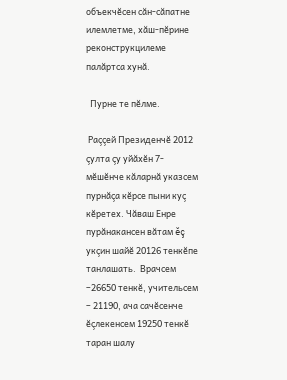объекчĕсен сăн-сăпатне илемлетме, хăш-пĕрине реконструкцилеме палăртса хунă.

  Пурне те пĕлме.

 Раççей Президенчĕ 2012 çулта çу уйăхĕн 7-мĕшĕнче кăларнă указсем пурнăçа кĕрсе пыни куç кĕретех. Чăваш Енре пурăнакансен вăтам ĕç укçин шайĕ 20126 тенкĕпе танлашать.  Врачсем –26650 тенкĕ, учительсем – 21190, ача сачĕсенче ĕçлекенсем 19250 тенкĕ таран шалу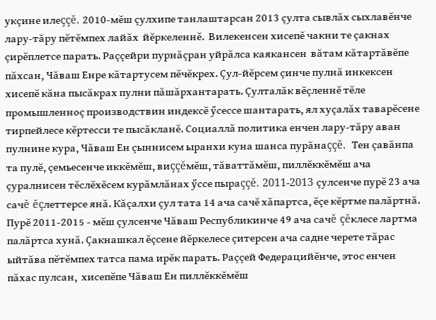укçине илеççĕ. 2010-мĕш çулхипе танлаштарсан 2013 çулта сывлăх сыхлавĕнче лару-тăру пĕтĕмпех лайăх  йĕркеленнĕ.  Вилекенсен хисепĕ чакни те çакнах çирĕплетсе парать. Раççейри пурнăçран уйрăлса каякансен  вăтам кăтартăвĕпе пăхсан, Чăваш Енре кăтартусем пĕчĕкрех. Çул-йĕрсем çинче пулнă инкексен хисепĕ кăна пысăкрах пулни пăшăрхантарать. Çулталăк вĕçленнĕ тĕле промышленноç производствин индексĕ ӳсессе шантарать, ял хуçалăх таварĕсене тирпейлесе кĕртесси те пысăкланĕ. Социаллă политика енчен лару-тăру аван пулнине кура, Чăваш Ен çыннисем ыранхи куна шанса пурăнаççĕ.  Тен çавăнпа та пулĕ, çемьесенче иккĕмĕш, виççĕмĕш, тăваттăмĕш, пиллĕккĕмĕш ача çуралнисен тĕслĕхĕсем курăмлăнах ӳссе пыраççĕ. 2011-2013 çулсенче пурĕ 23 ача сачĕ ĕçлеттерсе янă. Кăçалхи çул тата 14 ача сачĕ хăпартса, ĕçе кĕртме палăртнă. Пурĕ 2011-2015 - мĕш çулсенче Чăваш Республикинче 49 ача сачĕ çĕклесе лартма палăртса хунă. Çакнашкал ĕçсене йĕркелесе çитерсен ача садне черете тăрас ыйтăва пĕтĕмпех татса пама ирĕк парать. Раççей Федерацийĕнче, этос енчен пăхас пулсан,  хисепĕпе Чăваш Ен пиллĕккĕмĕш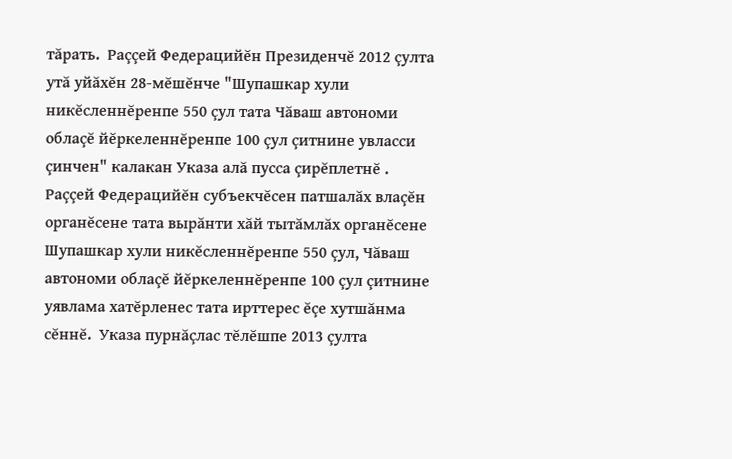тăрать.  Раççей Федерацийĕн Президенчĕ 2012 çулта утă уйăхĕн 28-мĕшĕнче "Шупашкар хули никĕсленнĕренпе 550 çул тата Чăваш автономи облаçĕ йĕркеленнĕренпе 100 çул çитнине увласси çинчен" калакан Указа алă пусса çирĕплетнĕ . Раççей Федерацийĕн субъекчĕсен патшалăх влаçĕн органĕсене тата вырăнти хăй тытăмлăх органĕсене Шупашкар хули никĕсленнĕренпе 550 çул, Чăваш автономи облаçĕ йĕркеленнĕренпе 100 çул çитнине уявлама хатĕрленес тата ирттерес ĕçе хутшăнма сĕннĕ.  Указа пурнăçлас тĕлĕшпе 2013 çулта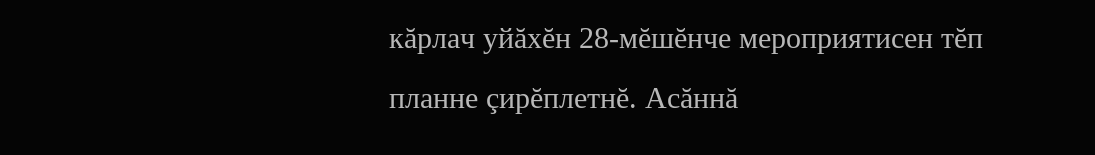кăрлач уйăхĕн 28-мĕшĕнче мероприятисен тĕп планне çирĕплетнĕ. Асăннă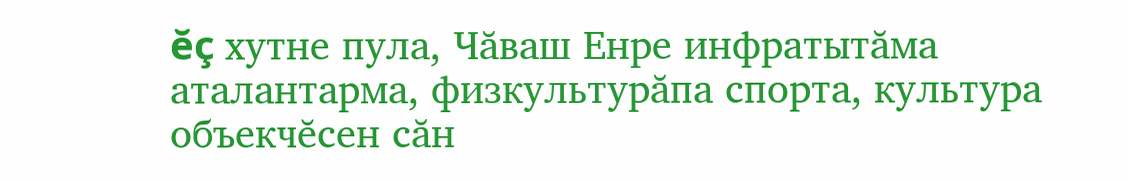ĕç хутне пула, Чăваш Енре инфратытăма аталантарма, физкультурăпа спорта, культура объекчĕсен сăн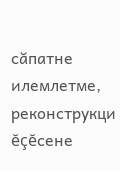сăпатне илемлетме, реконструкци ĕçĕсене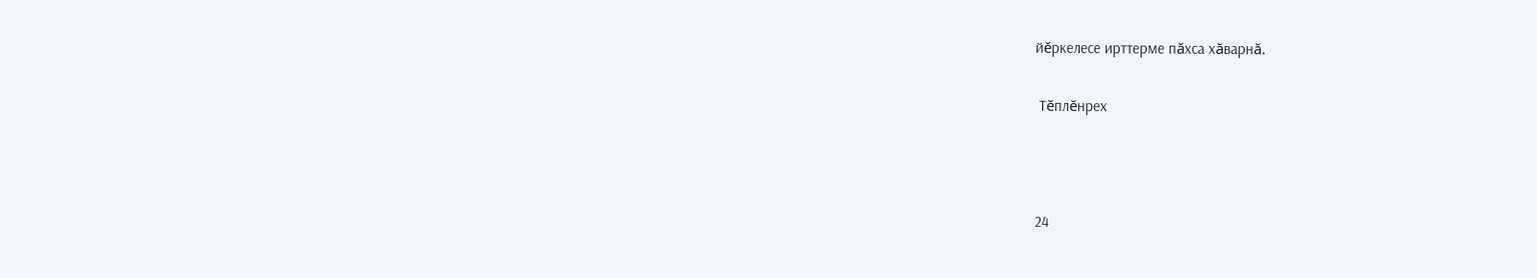йĕркелесе ирттерме пăхса хăварнă.

 Тĕплĕнрех



24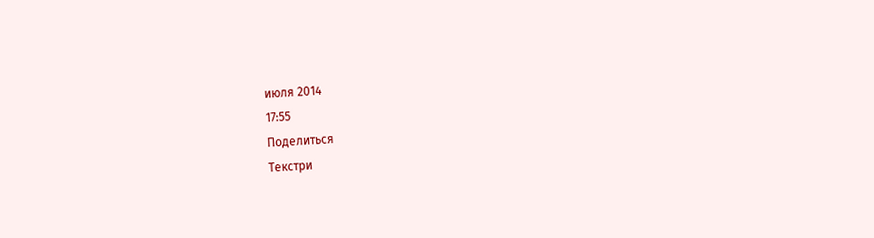июля 2014
17:55
Поделиться
Текстри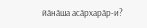йӑнӑша асӑрхарӑр-и?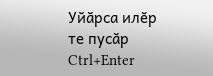Уйӑрса илӗр те пусӑр Ctrl+Enter